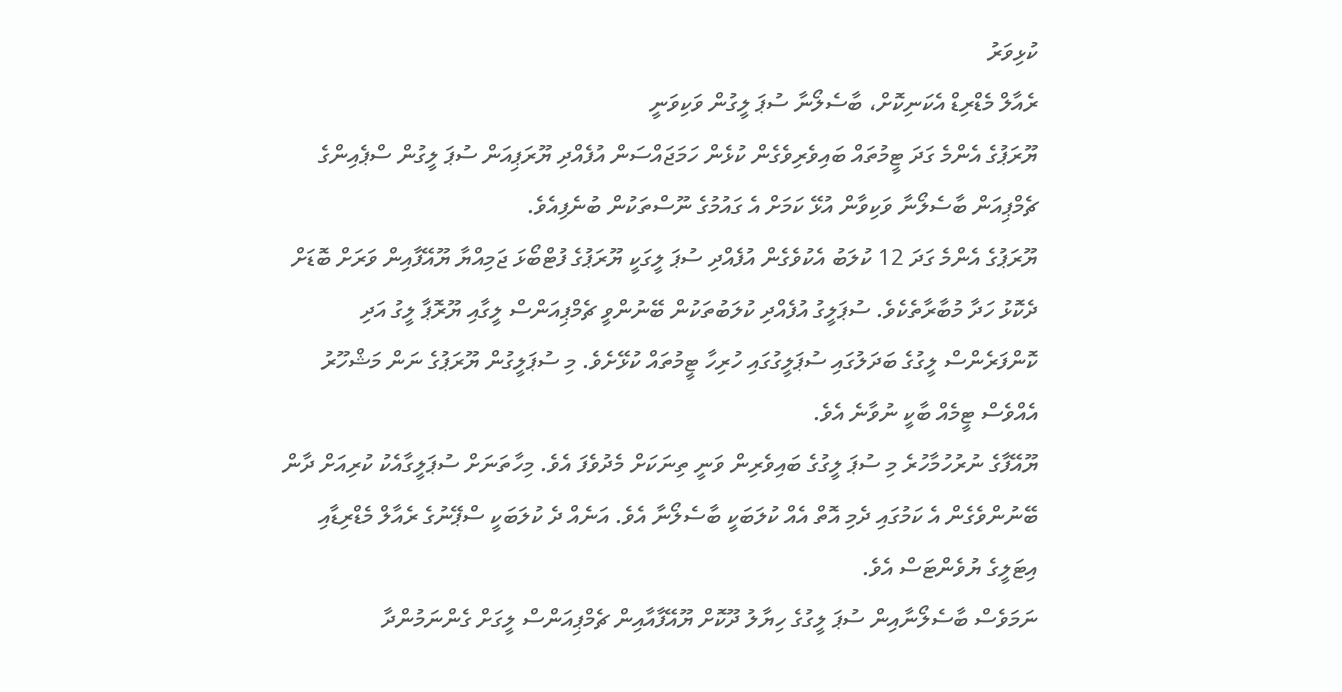ކުޅިވަރު
ރެއާލް މެޑްރިޑް އެކަނިކޮށް، ބާސެލޯނާ ސުޕަ ލީގުން ވަކިވަނީ
ޔޫރަޕުގެ އެންމެ ގަދަ ޓީމުތައް ބައިވެރިވެގެން ކުޅެން ހަމަޖައްސަން އުފެއްދި ޔޫރަޕިއަން ސުޕަ ލީގުން ސްޕެއިންގެ ޗެމްޕިއަން ބާސެލޯނާ ވަކިވާން އުޅޭ ކަމަށް އެ ގައުމުގެ ނޫސްތަކުން ބުނެފިއެވެ.
ޔޫރަޕުގެ އެންމެ ގަދަ 12 ކުލަބު އެކުވެގެން އުފެއްދި ސުޕަ ލީގަކީ ޔޫރަޕުގެ ފުޓްބޯޅަ ޖަމިއްޔާ ޔޫއޭފާއިން ވަރަށް ބޮޑަށް ދެކޮޅު ހަދާ މުބާރާތެކެވެ. ސުޕަލީގު އުފެއްދި ކުލަބުތަކުން ބޭނުންވީ ޗެމްޕިއަންސް ލީގާއި ޔޫރޮޕާ ލީގު އަދި ކޮންފަރެންސް ލީގުގެ ބަދަލުގައި ސުޕަލީގުގައި ހުރިހާ ޓީމުތައް ކުޅޭށެވެ. މި ސުޕަލީގުން ޔޫރަޕުގެ ނަން މަޝްހޫރު އެއްވެސް ޓީމެއް ބާކީ ނުވާނެ އެވެ.
ޔޫއޭފާގެ ނުރުހުމާހުރެ މި ސުޕަ ލީގުގެ ބައިވެރިން ވަނީ ތިނަކަށް މެދުވެފަ އެވެ. މިހާތަނަށް ސުޕަލީގާއެކު ކުރިއަށް ދާން ބޭނުންވެގެން އެ ކަމުގައި ދެމި އޮތް އެއް ކުލަބަކީ ބާސެލޯނާ އެވެ. އަނެއް ދެ ކުލަބަކީ ސްޕޭނުގެ ރެއާލް މެޑްރިޑާއި އިޓަލީގެ ޔުވެންޓަސް އެވެ.
ނަމަވެސް ބާސެލޯނާއިން ސުޕަ ލީގުގެ ހިޔާލު ދޫކޮށް ޔޫއޭފާއާއިން ޗެމްޕިއަންސް ލީގަށް ގެންނަމުންދާ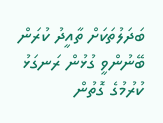ބަދަލުތަކަށް ތާއީދު ކުރަން ބޭނުންވީ ގުޅުން ރަނގަޅު ކުރުމުގެ ގޮތުން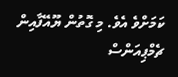ކަމަށްވެ އެވެ. މި ގޮތުން ޔޫއޭފާއިން ޗެމްޕިއަންސް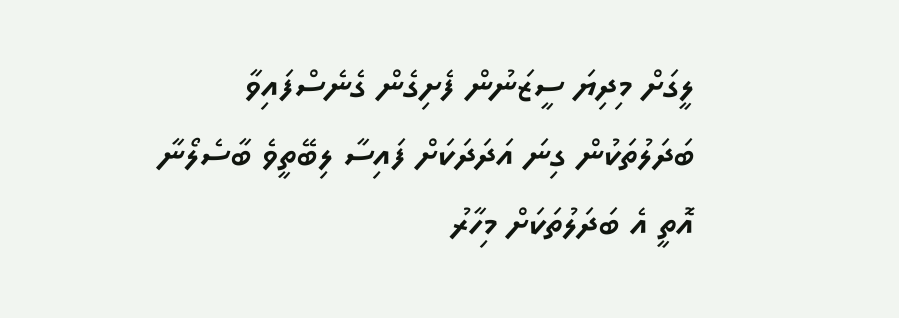ލީގަށް މިދިޔަ ސީޒަނުން ފެށިގެން ގެނެސްފައިވާ ބަދަލުތަކުން ގިނަ އަދަދަކަށް ފައިސާ ލިބޭތީވެ ބާސެލޯނާ އޮތީ އެ ބަދަލުތަކަށް މިހާރު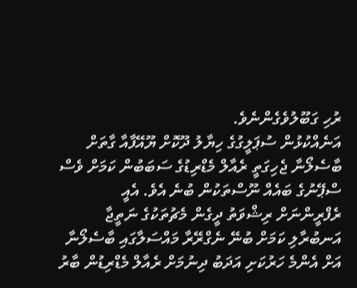ރުހި ގަބޫލުވެގެންނެވެ.
އަނެއްކުޅުން ސުޕަލީގުގެ ހިޔާލު ދޫކޮށް ޔޫއޭފާއާ ގާތަށް ބާސެލޯނާ ޖެހިގަތީ ރެއާލް މެޑްރިޑުގެ ސަބަބުން ކަމަށް ވެސް ސްޕޭނުގެ ބައެއް ނޫސްތަކުން ބުނެ އެވެ. އެއީ ރެފްރީންނަށް ރިޝްވަތު ދީގެން މެޗުތަކުގެ ނަތީޖާ އަނބުރާލި ކަމަށް ބުނޭ ނެގްރޭރާ މައްސަލާގައި ބާސެލޯނާ އަށް އެންމެ ހަރުކަށި އަދަބު ދިނުމަށް ރެއާލް މެޑްރިޑުން ބާރު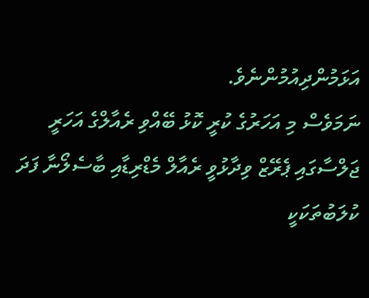އަޅަމުންދިއުމުންނެވެ.
ނަމަވެސް މި އަހަރުގެ ކުރީ ކޮޅު ބޭއްވި ރެއާލްގެ އަހަރީ ޖަލްސާގައި ޕެރޭޒް ވިދާޅުވީ ރެއާލް މެޑްރިޑާއި ބާސެލޯނާ ފަދަ ކުލަބުތަކަކީ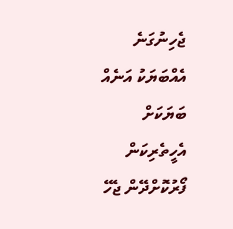ޖެހިނުގަނެ އެއްބަޔަކު އަނެއް ބަޔަކަށް އެހީތެރިކަން ފޯރުކޮށްދޭން ޖެހޭ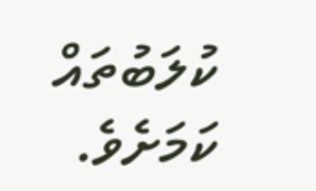ކުލަބުތައް ކަމަށެވެ.